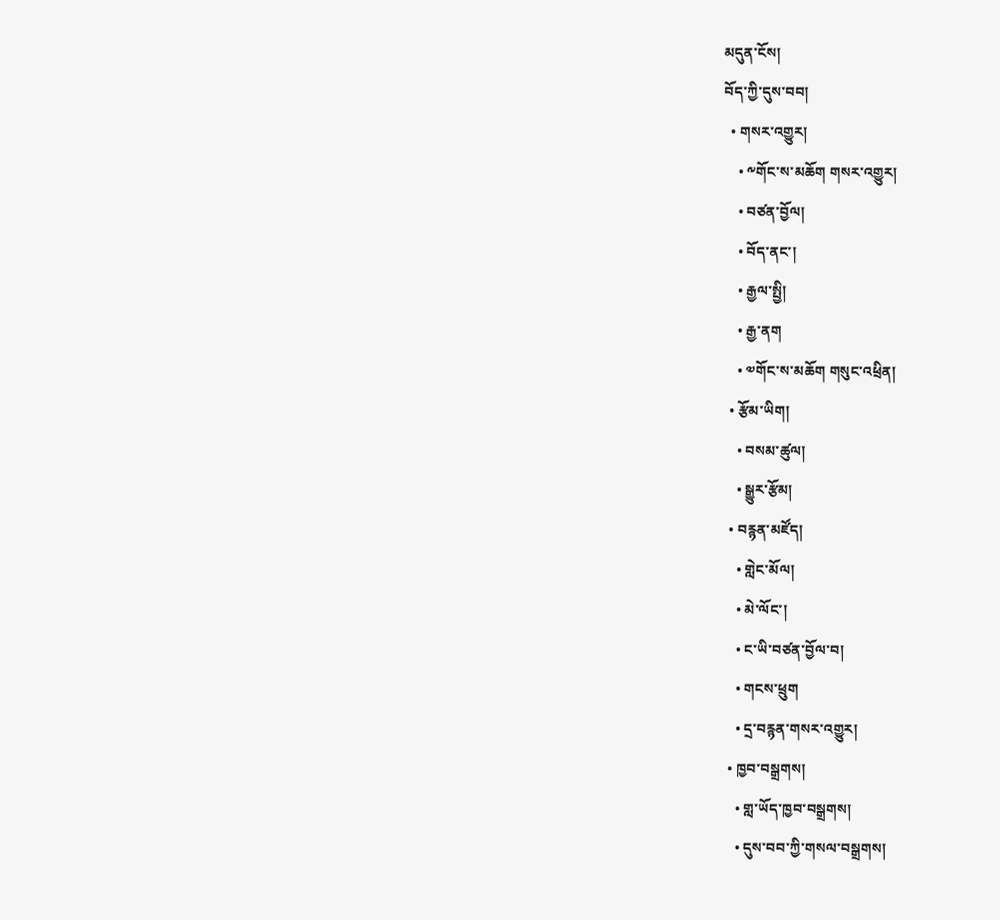མདུན་ངོས།
བོད་ཀྱི་དུས་བབ།
  • གསར་འགྱུར།
    • ༸གོང་ས་མཆོག གསར་འགྱུར།
    • བཙན་བྱོལ།
    • བོད་ནང་།
    • རྒྱལ་སྤྱི།
    • རྒྱ་ནག
    • ༧གོང་ས་མཆོག གསུང་འཕྲིན།
  • རྩོམ་ཡིག།
    • བསམ་ཚུལ།
    • སྒྱུར་རྩོམ།
  • བརྙན་མཛོད།
    • གླེང་མོལ།
    • མེ་ལོང་།
    • ང་ཡི་བཙན་བྱོལ་བ།
    • གངས་ཕྲུག
    • དྲ་བརྙན་གསར་འགྱུར།
  • ཁྱབ་བསྒྲགས།
    • གླ་ཡོད་ཁྱབ་བསྒྲགས།
    • དུས་བབ་ཀྱི་གསལ་བསྒྲགས།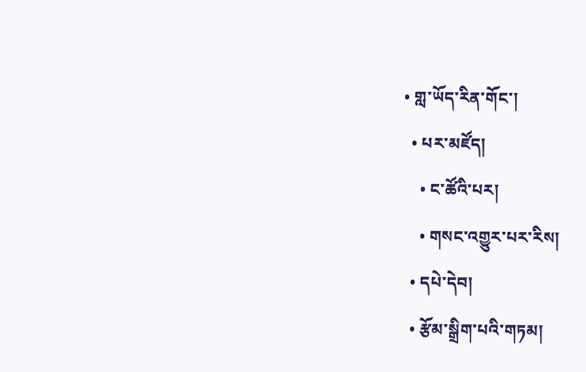• གླ་ཡོད་རིན་གོང་།
  • པར་མཛོད།
    • ང་ཚོའི་པར།
    • གསང་འགྱུར་པར་རིས།
  • དཔེ་དེབ།
  • རྩོམ་སྒྲིག་པའི་གཏམ།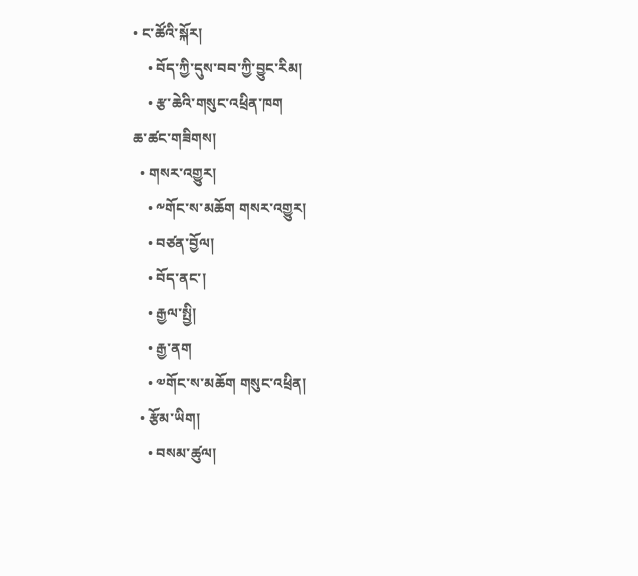• ང་ཚོའི་སྐོར།
    • བོད་ཀྱི་དུས་བབ་ཀྱི་བྱུང་རིམ།
    • རྩ་ཆེའི་གསུང་འཕྲིན་ཁག
ཆ་ཚང་གཟིགས།
  • གསར་འགྱུར།
    • ༸གོང་ས་མཆོག གསར་འགྱུར།
    • བཙན་བྱོལ།
    • བོད་ནང་།
    • རྒྱལ་སྤྱི།
    • རྒྱ་ནག
    • ༧གོང་ས་མཆོག གསུང་འཕྲིན།
  • རྩོམ་ཡིག།
    • བསམ་ཚུལ།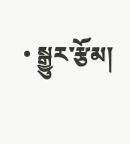• སྒྱུར་རྩོམ།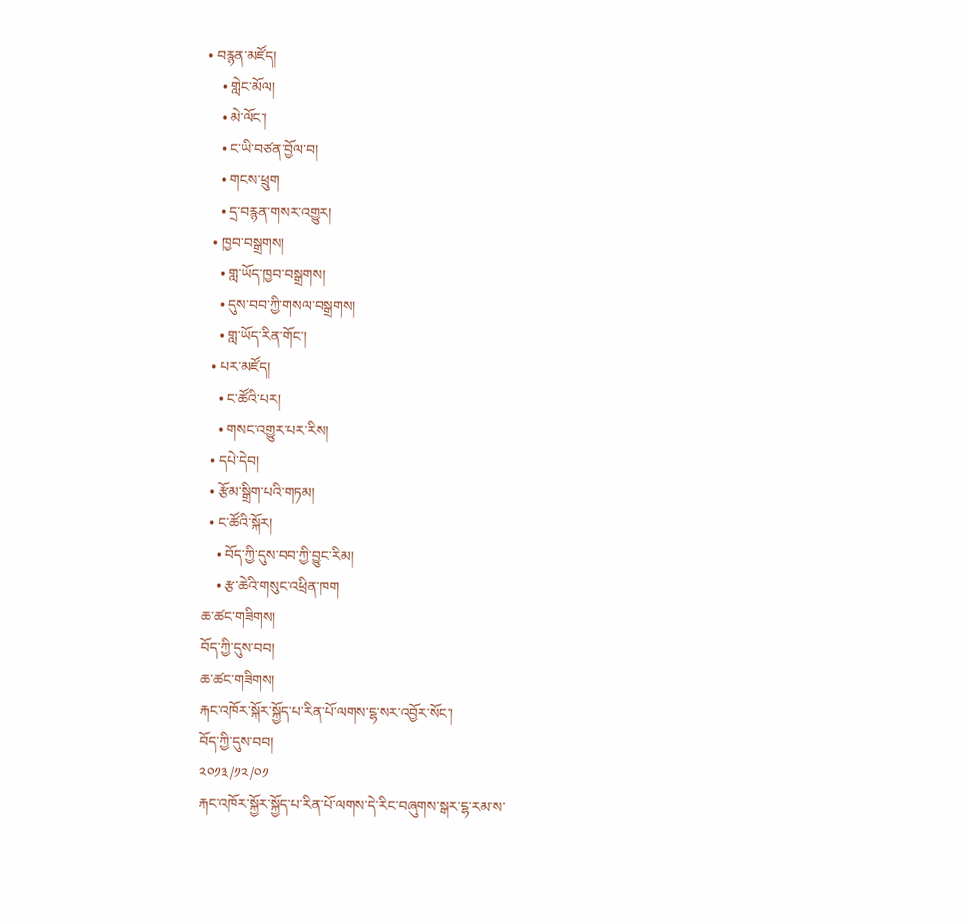• བརྙན་མཛོད།
    • གླེང་མོལ།
    • མེ་ལོང་།
    • ང་ཡི་བཙན་བྱོལ་བ།
    • གངས་ཕྲུག
    • དྲ་བརྙན་གསར་འགྱུར།
  • ཁྱབ་བསྒྲགས།
    • གླ་ཡོད་ཁྱབ་བསྒྲགས།
    • དུས་བབ་ཀྱི་གསལ་བསྒྲགས།
    • གླ་ཡོད་རིན་གོང་།
  • པར་མཛོད།
    • ང་ཚོའི་པར།
    • གསང་འགྱུར་པར་རིས།
  • དཔེ་དེབ།
  • རྩོམ་སྒྲིག་པའི་གཏམ།
  • ང་ཚོའི་སྐོར།
    • བོད་ཀྱི་དུས་བབ་ཀྱི་བྱུང་རིམ།
    • རྩ་ཆེའི་གསུང་འཕྲིན་ཁག
ཆ་ཚང་གཟིགས།
བོད་ཀྱི་དུས་བབ།
ཆ་ཚང་གཟིགས།
རྐང་འཁོར་སྐོར་སྐྱོད་པ་རིན་པོ་ལགས་ངྷ་སར་འབྱོར་སོང་།
བོད་ཀྱི་དུས་བབ།
༢༠༡༣/༡༢/༠༡
རྐང་འཁོར་སྐྱོར་སྐྱོད་པ་རིན་པོ་ལགས་དེ་རིང་བཞུགས་སྒར་ངྷ་རམ་ས་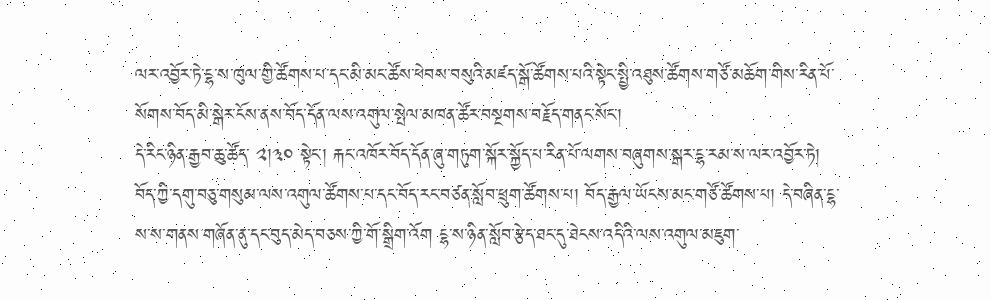ལར་འབྱོར་ཏེ་ངྷ་ས་ཁུལ་གྱི་ཚོགས་པ་དང་མི་མང་ཚོས་ཕེབས་བསུའི་མཛད་སྒོ་ཚོགས་པའི་སྟེང་སྤྱི་འཐུས་ཚོགས་གཙོ་མཆོག་གིས་རིན་པོ་སོགས་བོད་མི་སྒེར་ངོས་ནས་བོད་དོན་ལས་འགུལ་སྤེལ་མཁན་ཚོར་བསྔགས་བརྗོད་གནང་སོང་།
དེ་རིང་ཉིན་རྒྱབ་ཆུ་ཚོད་ ༢།༣༠ སྟེང་། རྐང་འཁོར་བོད་དོན་ཞུ་གཏུག་སྐོར་སྐྱོད་པ་རིན་པོ་ལགས་བཞུགས་སྒར་ངྷ་རམ་ས་ལར་འབྱོར་ཏེ། བོད་ཀྱི་དགུ་བཅུ་གསུམ་ལས་འགུལ་ཚོགས་པ་དང་བོད་རང་བཙན་སློབ་ཕྲུག་ཚོགས་པ། བོད་རྒྱལ་ཡོངས་མང་གཙོ་ཚོགས་པ། དེ་བཞིན་ངྷ་ས་ས་གནས་གཞོན་ནུ་དང་བུད་མེད་བཅས་ཀྱི་གོ་སྒྲིག་འོག ངྷ་ས་ཉིན་སློབ་རྩེད་ཐང་དུ་ཐེངས་འདིའི་ལས་འགུལ་མཇུག་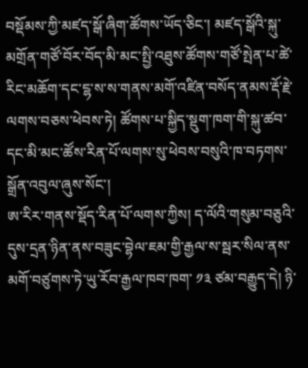བསྡོམས་ཀྱི་མཛད་སྒོ་ཞིག་ཚོགས་ཡོད་ཅིང་། མཛད་སྒོའི་སྐུ་མགྲོན་གཙོ་བོར་བོད་མི་མང་སྤྱི་འཐུས་ཚོགས་གཙོ་སྤེན་པ་ཚེ་རིང་མཆོག་དང་ངྷ་ས་ས་གནས་མགོ་འཛིན་བསོད་ནམས་རྡོ་རྗེ་ལགས་བཅས་ཕེབས་ཏེ། ཚོགས་པ་སྐྱིད་སྡུག་ཁག་གི་སྐུ་ཚབ་དང་མི་མང་ཚོས་རིན་པོ་ལགས་སུ་ཕེབས་བསུའི་ཁ་བཏགས་སྒྲོན་འབུལ་ཞུས་སོང་།
ཨ་རིར་གནས་སྡོད་རིན་པོ་ལགས་ཀྱིས། ད་ལོའི་གསུམ་བཅུའི་དུས་དྲན་ཉིན་ནས་བཟུང་བྷེལ་ཇམ་གྱི་རྒྱལ་ས་སྦར་སིལ་ནས་མགོ་བཙུགས་ཏེ་ཡུ་རོབ་རྒྱལ་ཁབ་ཁག་ ༡༣ ཙམ་བརྒྱུད་དེ། ཉི་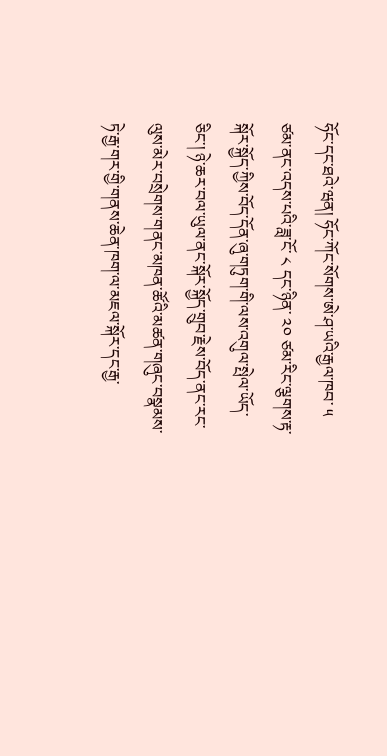ཧོང་དང་ཐའེ་ཝན། ཧོང་ཀོང་སོགས་ཨེ་ཤ་ཡའི་རྒྱལ་ཁབ་ ༥ ཙམ་ནང་འདས་པའི་ཟླ་ངོ་ ༨ དང་ཉིན་ ༢༠ ཙམ་རིང་ལྕགས་རྟ་སྐོར་སྐྱོད་ཀྱིས་བོད་དོན་ཞུ་གཏུག་གི་ལས་འགུལ་སྤེལ་ཡོད་ཅིང་། ཉེ་ཆར་བལ་ཡུལ་ནང་སྐོར་སྐྱོད་གྲུབ་རྗེས་བོད་ནང་རང་ལུས་མེར་བསྲེགས་གནང་མཁན་ཚོའི་མཚན་གཞུང་བསྣམས་ཏེ་རྒྱ་གར་གྱི་གནས་ཆེན་ཁག་ལ་མཇལ་སྐོར་དང་རྒྱ་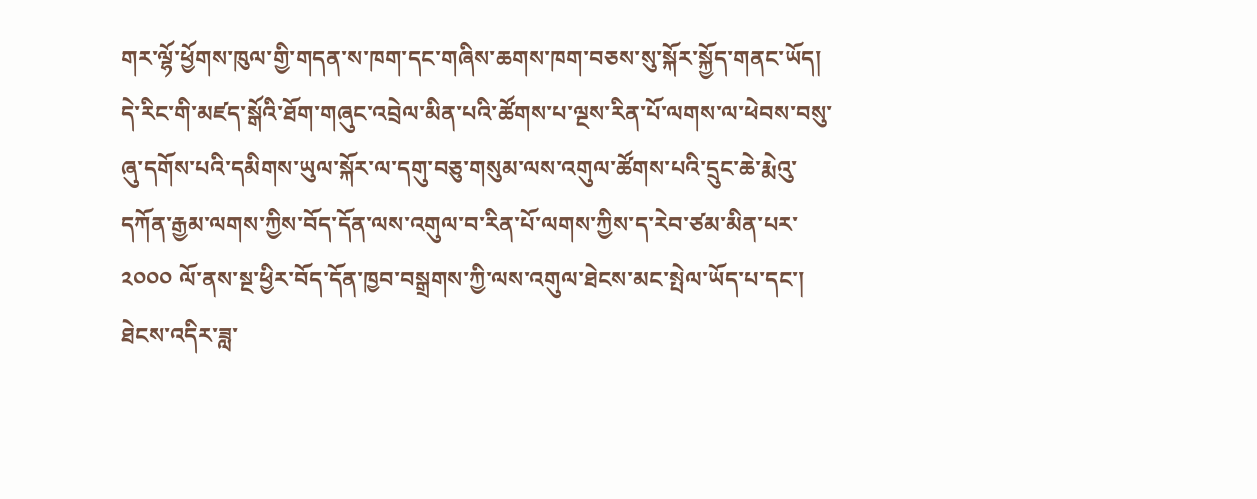གར་ལྷོ་ཕྱོགས་ཁུལ་གྱི་གདན་ས་ཁག་དང་གཞིས་ཆགས་ཁག་བཅས་སུ་སྐོར་སྐྱོད་གནང་ཡོད།
དེ་རིང་གི་མཛད་སྒོའི་ཐོག་གཞུང་འབྲེལ་མིན་པའི་ཚོགས་པ་ལྔས་རིན་པོ་ལགས་ལ་ཕེབས་བསུ་ཞུ་དགོས་པའི་དམིགས་ཡུལ་སྐོར་ལ་དགུ་བཅུ་གསུམ་ལས་འགུལ་ཚོགས་པའི་དྲུང་ཆེ་རྨེའུ་དཀོན་རྒྱམ་ལགས་ཀྱིས་བོད་དོན་ལས་འགུལ་བ་རིན་པོ་ལགས་ཀྱིས་ད་རེབ་ཙམ་མིན་པར་ ༢༠༠༠ ལོ་ནས་སྔ་ཕྱིར་བོད་དོན་ཁྱབ་བསྒྲགས་ཀྱི་ལས་འགུལ་ཐེངས་མང་སྤེལ་ཡོད་པ་དང་། ཐེངས་འདིར་ཟླ་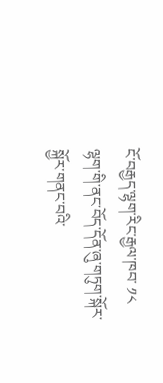ངོ་བརྒྱད་ལྷག་རིང་རྒྱལ་ཁབ་ ༡༨ ལྷག་གི་ནང་བོད་དོན་ཞུ་གཏུག་སྐོར་སྐྱོར་གནང་བའི་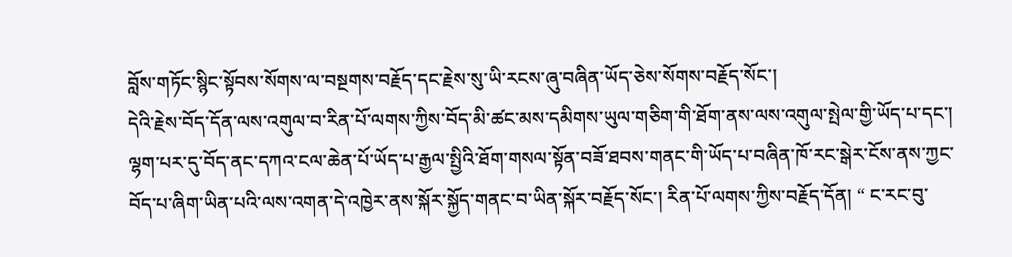བློས་གཏོང་སྙིང་སྟོབས་སོགས་ལ་བསྔགས་བརྗོད་དང་རྗེས་སུ་ཡི་རངས་ཞུ་བཞིན་ཡོད་ཅེས་སོགས་བརྗོད་སོང་།
དེའི་རྗེས་བོད་དོན་ལས་འགུལ་བ་རིན་པོ་ལགས་ཀྱིས་བོད་མི་ཚང་མས་དམིགས་ཡུལ་གཅིག་གི་ཐོག་ནས་ལས་འགུལ་སྤེལ་གྱི་ཡོད་པ་དང་། ལྷག་པར་དུ་བོད་ནང་དཀའ་ངལ་ཆེན་པོ་ཡོད་པ་རྒྱལ་སྤྱིའི་ཐོག་གསལ་སྟོན་བཟོ་ཐབས་གནང་གི་ཡོད་པ་བཞིན་ཁོ་རང་སྒེར་ངོས་ནས་ཀྱང་བོད་པ་ཞིག་ཡིན་པའི་ལས་འགན་དེ་འཁྱེར་ནས་སྐོར་སྐྱོད་གནང་བ་ཡིན་སྐོར་བརྗོད་སོང་། རིན་པོ་ལགས་ཀྱིས་བརྗོད་དོན། “ ང་རང་བུ་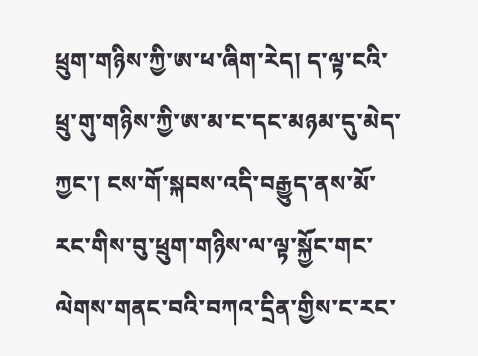ཕྲུག་གཉིས་ཀྱི་ཨ་ཕ་ཞིག་རེད། ད་ལྟ་ངའི་ཕྲུ་གུ་གཉིས་ཀྱི་ཨ་མ་ང་དང་མཉམ་དུ་མེད་ཀྱང་། ངས་གོ་སྐབས་འདི་བརྒྱུད་ནས་མོ་རང་གིས་བུ་ཕྲུག་གཉིས་ལ་ལྟ་སྐྱོང་གང་ལེགས་གནང་བའི་བཀའ་དྲིན་གྱིས་ང་རང་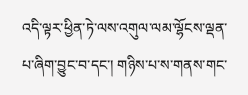འདི་ལྟར་ཕྱིན་ཏེ་ལས་འགུལ་ལམ་ལྷོངས་ལྡན་པ་ཞིག་བྱུང་བ་དང་། གཉིས་པ་ས་གནས་གང་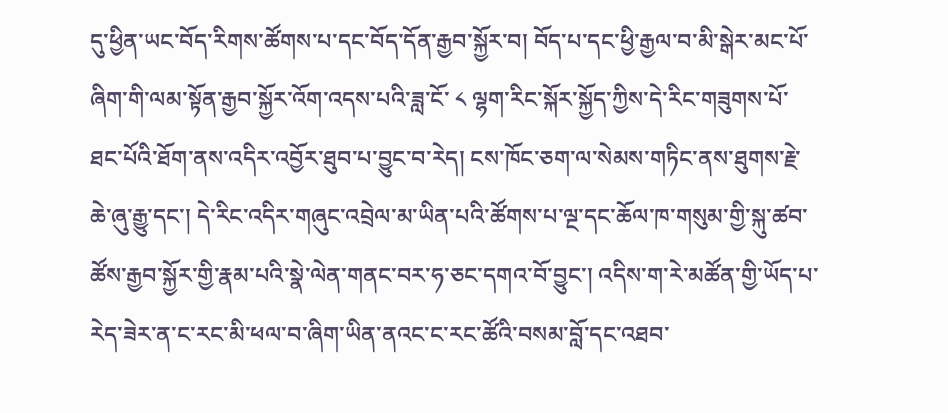དུ་ཕྱིན་ཡང་བོད་རིགས་ཚོགས་པ་དང་བོད་དོན་རྒྱབ་སྐྱོར་བ། བོད་པ་དང་ཕྱི་རྒྱལ་བ་མི་སྒེར་མང་པོ་ཞིག་གི་ལམ་སྟོན་རྒྱབ་སྐྱོར་འོག་འདས་པའི་ཟླ་ངོ་ ༨ ལྷག་རིང་སྐོར་སྐྱོད་ཀྱིས་དེ་རིང་གཟུགས་པོ་ཐང་པོའི་ཐོག་ནས་འདིར་འབྱོར་ཐུབ་པ་བྱུང་བ་རེད། ངས་ཁོང་ཅག་ལ་སེམས་གཏིང་ནས་ཐུགས་རྗེ་ཆེ་ཞུ་རྒྱུ་དང་། དེ་རིང་འདིར་གཞུང་འབྲེལ་མ་ཡིན་པའི་ཚོགས་པ་ལྔ་དང་ཆོལ་ཁ་གསུམ་གྱི་སྐུ་ཚབ་ཚོས་རྒྱབ་སྐྱོར་གྱི་རྣམ་པའི་སྣེ་ལེན་གནང་བར་ཧ་ཅང་དགའ་བོ་བྱུང་། འདིས་ག་རེ་མཚོན་གྱི་ཡོད་པ་རེད་ཟེར་ན་ང་རང་མི་ཕལ་བ་ཞིག་ཡིན་ནའང་ང་རང་ཚོའི་བསམ་བློ་དང་འཐབ་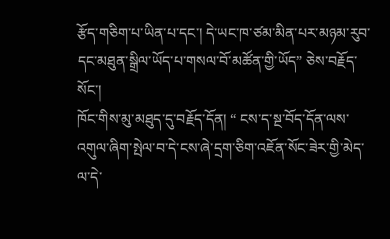རྩོད་གཅིག་པ་ཡིན་པ་དང་། དེ་ཡང་ཁ་ཙམ་མིན་པར་མཉམ་རུབ་དང་མཐུན་སྒྲིལ་ཡོད་པ་གསལ་བོ་མཚོན་གྱི་ཡོད” ཅེས་བརྗོད་སོང་།
ཁོང་གིས་མུ་མཐུད་དུ་བརྗོད་དོན། “ ངས་ད་སྔ་བོད་དོན་ལས་འགུལ་ཞིག་སྤེལ་བ་དེ་ངས་ཞེ་དྲག་ཅིག་འཇོན་སོང་ཟེར་གྱི་མེད་ལ་དེ་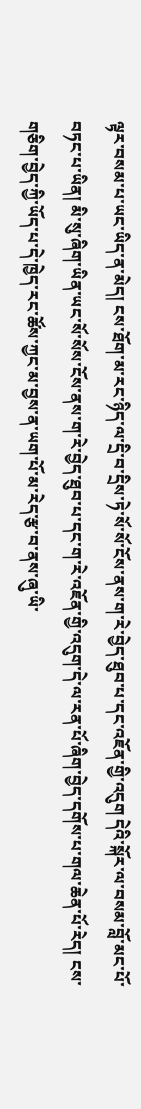ལྟར་བསམ་པ་ཡང་ཡིད་ན་མེད། ངས་ཐོག་མ་རང་ཉིད་ལ་དྲི་བ་དྲིས་ཏེ་སོ་སོ་ངོས་ནས་ག་རེ་བྱེད་ཐུབ་པ་དང་འཇོན་གྱི་འདུག དེའི་སྐོར་ལ་བསམ་བློ་མང་པོ་བཏང་པ་ཡིན། མི་སུ་ཞིག་ཡིན་ཡང་སོ་སོས་ངོས་ནས་ག་རེ་བྱེད་ཐུབ་པ་དང་ག་རེ་འཇོན་གྱི་འདུག་དེ་ལ་རན་པོ་ཞིག་བྱེད་དགོས་པ་གལ་ཆེན་པོ་རེད། ངས་གཅིག་བྱེད་ཀྱི་ཡོད་པ་དེ་ཁྱེད་རང་ཚོས་ཀྱང་མ་བྱས་ན་ཡག་པོ་མ་རེད་རྩ་བ་ནས་ཞུ་ཡི་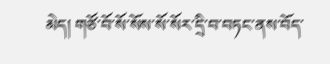མེད། གཙོ་བོ་སོ་སོས་སོ་སོར་དྲི་བ་བཏང་ནས་བོད་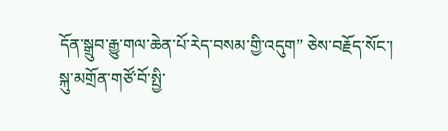དོན་སྒྲུབ་རྒྱུ་གལ་ཆེན་པོ་རེད་བསམ་གྱི་འདུག” ཅེས་བརྗོད་སོང་།
སྐུ་མགྲོན་གཙོ་བོ་སྤྱི་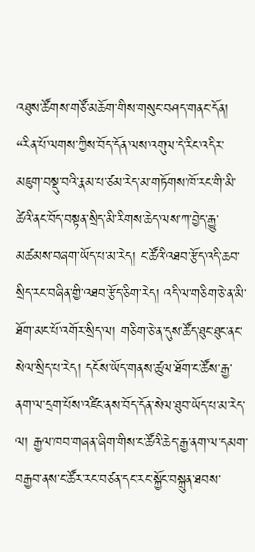འཐུས་ཚོགས་གཙོ་མཆོག་གིས་གསུང་བཤད་གནང་དོན། “རིན་པོ་ལགས་ཀྱིས་བོད་དོན་ལས་འགུལ་དེ་རིང་འདིར་མཇུག་བསྡུ་བའི་རྣམ་པ་ཙམ་རེད་མ་གཏོགས་ཁོ་རང་གི་མི་ཚེའི་ནང་བོད་བསྟན་སྲིད་མི་རིགས་ཆེད་ལས་ཀ་བྱེད་རྒྱུ་མཚམས་བཞག་ཡོད་པ་མ་རེད། ང་ཚོའི་འཐབ་རྩོད་འདི་ཆབ་སྲིད་རང་བཞིན་གྱི་འཐབ་རྩོད་ཅིག་རེད། འདི་ལ་གཅིག་ཅེ་ན་མི་ཐོག་མང་པོ་འགོར་སྲིད་ལ། གཅིག་ཅེ་ན་དུས་ཚོད་ཐུང་ཐུང་ནང་སེལ་སྲིད་པ་རེད། དངོས་ཡོད་གནས་ཚུལ་ཐོག་ང་ཚོས་རྒྱ་ནག་ལ་དྲག་པོས་འཛིང་ནས་བོད་དོན་སེལ་ཐུབ་ཡོད་པ་མ་རེད་ལ། རྒྱལ་ཁབ་གཞན་ཞིག་གིས་ང་ཚོའི་ཆེད་རྒྱ་ནག་ལ་དམག་བརྒྱབ་ནས་ང་ཚོར་རང་བཙན་དང་རང་སྐྱོང་བསྐྲུན་ཐབས་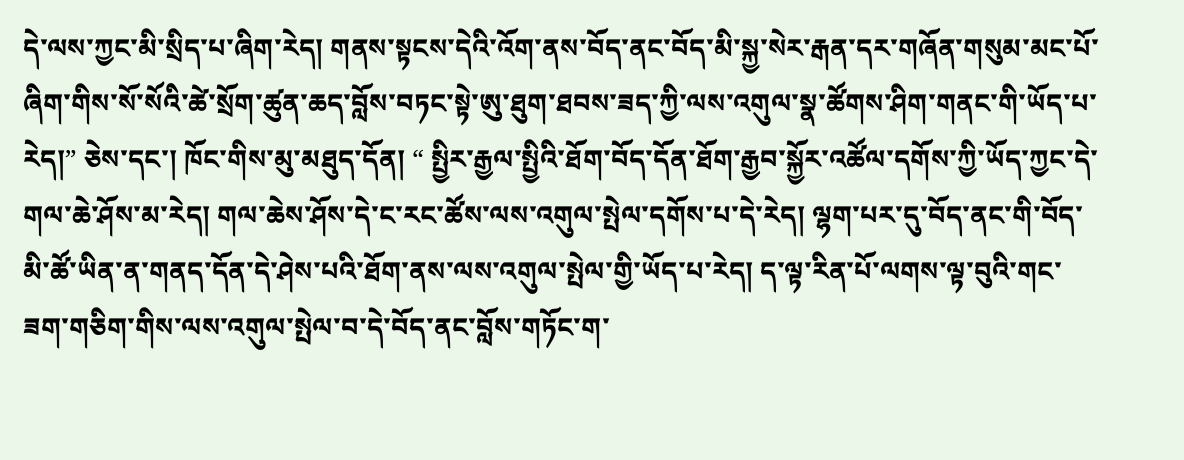དེ་ལས་ཀྱང་མི་སྲིད་པ་ཞིག་རེད། གནས་སྟངས་དེའི་འོག་ནས་བོད་ནང་བོད་མི་སྐྱ་སེར་རྒན་དར་གཞོན་གསུམ་མང་པོ་ཞིག་གིས་སོ་སོའི་ཚེ་སྲོག་ཚུན་ཆད་བློས་བཏང་སྟེ་ཨུ་ཐུག་ཐབས་ཟད་ཀྱི་ལས་འགུལ་སྣ་ཚོགས་ཤིག་གནང་གི་ཡོད་པ་རེད།” ཅེས་དང་། ཁོང་གིས་མུ་མཐུད་དོན། “ སྤྱིར་རྒྱལ་སྤྱིའི་ཐོག་བོད་དོན་ཐོག་རྒྱབ་སྐྱོར་འཚོལ་དགོས་ཀྱི་ཡོད་ཀྱང་དེ་གལ་ཆེ་ཤོས་མ་རེད། གལ་ཆེས་ཤོས་དེ་ང་རང་ཚོས་ལས་འགུལ་སྤེལ་དགོས་པ་དེ་རེད། ལྷག་པར་དུ་བོད་ནང་གི་བོད་མི་ཚོ་ཡིན་ན་གནད་དོན་དེ་ཤེས་པའི་ཐོག་ནས་ལས་འགུལ་སྤེལ་གྱི་ཡོད་པ་རེད། ད་ལྟ་རིན་པོ་ལགས་ལྟ་བུའི་གང་ཟག་གཅིག་གིས་ལས་འགུལ་སྤེལ་བ་དེ་བོད་ནང་བློས་གཏོང་ག་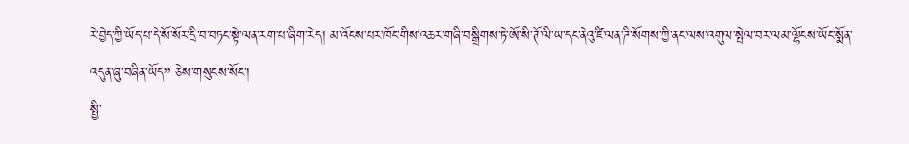རེ་བྱེད་ཀྱི་ཡོད་པ་དེ་སོ་སོར་དྲི་བ་བཏང་སྟེ་ལན་རག་པ་ཞིག་རེད། མ་འོངས་པར་ཁོང་གིས་འཆར་གཞི་བསྒྲིགས་ཏེ་ཨོ་སི་ཊོ་ལི་ཡ་དང་ནེའུ་ཛི་ལན་ཌི་སོགས་ཀྱི་ནང་ལས་འགུལ་སྤེལ་བར་ལམ་ལྷོངས་ཡོང་སྨོན་འདུན་ཞུ་བཞིན་ཡོད” ཅེས་གསུངས་སོང་།
སྤྱི་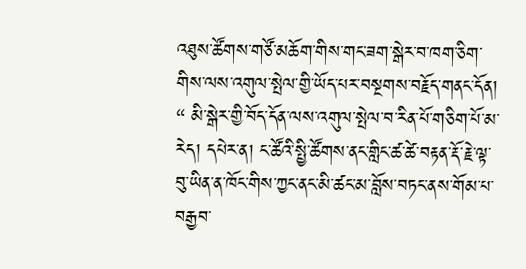འཐུས་ཚོགས་གཙོ་མཆོག་གིས་གང་ཟག་སྒེར་བ་ཁག་ཅིག་གིས་ལས་འགུལ་སྤེལ་གྱི་ཡོད་པར་བསྔགས་བརྗོད་གནང་དོན། “ མི་སྒེར་གྱི་བོད་དོན་ལས་འགུལ་སྤེལ་བ་རིན་པོ་གཅིག་པོ་མ་རེད། དཔེར་ན། ང་ཚོའི་སྤྱི་ཚོགས་ནང་གླིང་ཚ་ཚེ་བརྟན་རྡོ་རྗེ་ལྟ་བུ་ཡིན་ན་ཁོང་གིས་ཀྱང་ནང་མི་ཚང་མ་བློས་བཏང་ནས་གོམ་པ་བརྒྱབ་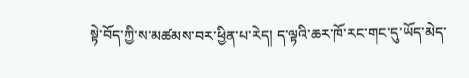སྟེ་བོད་ཀྱི་ས་མཚམས་བར་ཕྱིན་པ་རེད། ད་ལྟའི་ཆར་ཁོ་རང་གང་དུ་ཡོད་མེད་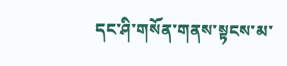དང་ཤི་གསོན་གནས་སྟངས་མ་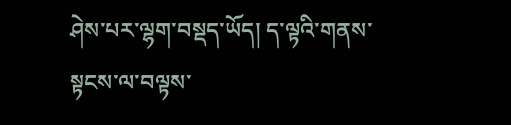ཤེས་པར་ལྷག་བསྡད་ཡོད། ད་ལྟའི་གནས་སྟངས་ལ་བལྟས་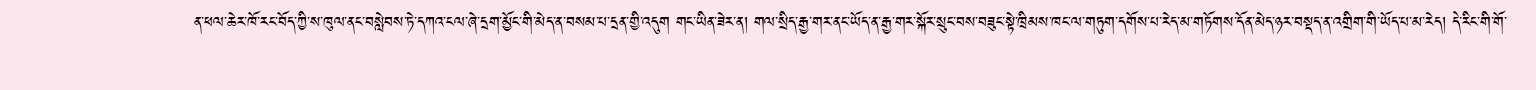ན་ཕལ་ཆེར་ཁོ་རང་བོད་ཀྱི་ས་ཁུལ་ནང་བསླེབས་ཏེ་དཀའ་ངལ་ཞེ་དྲག་མྱོང་གི་མེད་ན་བསམ་པ་དྲན་གྱི་འདུག གང་ཡིན་ཟེར་ན། གལ་སྲིད་རྒྱ་གར་ནང་ཡོད་ན་རྒྱ་གར་སྐོར་སྲུང་བས་བཟུང་སྟེ་ཁྲིམས་ཁང་ལ་གཏུག་དགོས་པ་རེད་མ་གཏོགས་དོན་མེད་ཉར་བསྡད་ན་འགྲིག་གི་ཡོད་པ་མ་རེད། དེ་རིང་གི་གོ་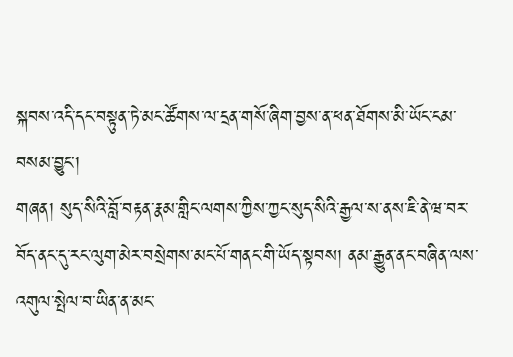སྐབས་འདི་དང་བསྟུན་ཏེ་མང་ཚོགས་ལ་དྲན་གསོ་ཞིག་བྱས་ན་ཕན་ཐོགས་མི་ཡོང་ངམ་བསམ་བྱུང་།
གཞན། སུད་སིའི་བློ་བརྟན་རྣམ་གླིང་ལགས་ཀྱིས་ཀྱང་སུད་སིའི་རྒྱལ་ས་ནས་ཇི་ནེ་ཝ་བར་བོད་ནང་དུ་རང་ལུག་མེར་བསྲེགས་མང་པོ་གནང་གི་ཡོད་སྟབས། ནམ་རྒྱུན་ནང་བཞིན་ལས་འགུལ་སྤེལ་བ་ཡིན་ན་མང་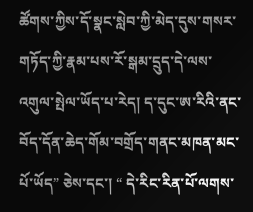ཚོགས་ཀྱིས་དོ་སྣང་སླེབ་ཀྱི་མེད་དུས་གསར་གཏོད་ཀྱི་རྣམ་པས་རོ་སྒམ་དྲུད་དེ་ལས་འགུལ་སྤེལ་ཡོད་པ་རེད། ད་དུང་ཨ་རིའི་ནང་བོད་དོན་ཆེད་གོམ་བགྲོད་གནང་མཁན་མང་པོ་ཡོད” ཅེས་དང་། “ དེ་རིང་རིན་པོ་ལགས་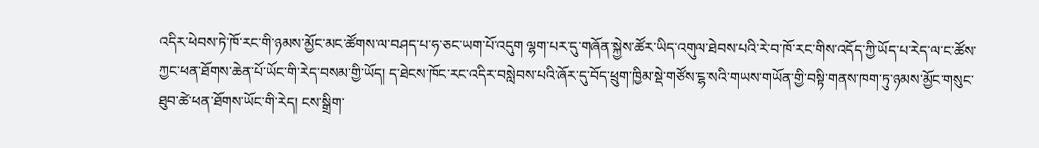འདིར་ཕེབས་ཏེ་ཁོ་རང་གི་ཉམས་མྱོང་མང་ཚོགས་ལ་བཤད་པ་ཧ་ཅང་ཡག་པོ་འདུག ལྷག་པར་དུ་གཞོན་སྐྱེས་ཚོར་ཡིད་འགུལ་ཐེབས་པའི་རེ་བ་ཁོ་རང་གིས་འདོད་ཀྱི་ཡོད་པ་རེད་ལ་ང་ཚོས་ཀྱང་ཕན་ཐོགས་ཆེན་པོ་ཡོང་གི་རེད་བསམ་གྱི་ཡོད། ད་ཐེངས་ཁོང་རང་འདིར་བསླེབས་པའི་ཞོར་དུ་བོད་ཕྲུག་ཁྱིམ་སྡེ་གཙོས་ངྷ་སའི་གཡས་གཡོན་གྱི་བསྟི་གནས་ཁག་ཏུ་ཉམས་མྱོང་གསུང་ཐུབ་ཚེ་ཕན་ཐོགས་ཡོང་གི་རེད། ངས་སྒྲིག་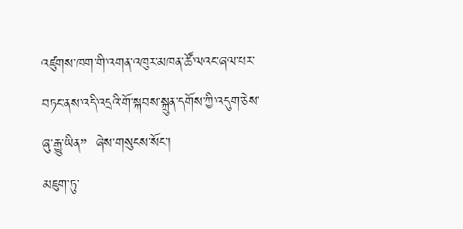འཛུགས་ཁག་གི་འགན་འཁུར་མཁན་ཚོ་ལའང་ཞལ་པར་བཏང་ནས་འདི་འདྲའི་གོ་སྐབས་སྐྲུན་དགོས་ཀྱི་འདུག་ཅེས་ཞུ་རྒྱུ་ཡིན”  ཞེས་གསུངས་སོང་།
མཇུག་ཏུ་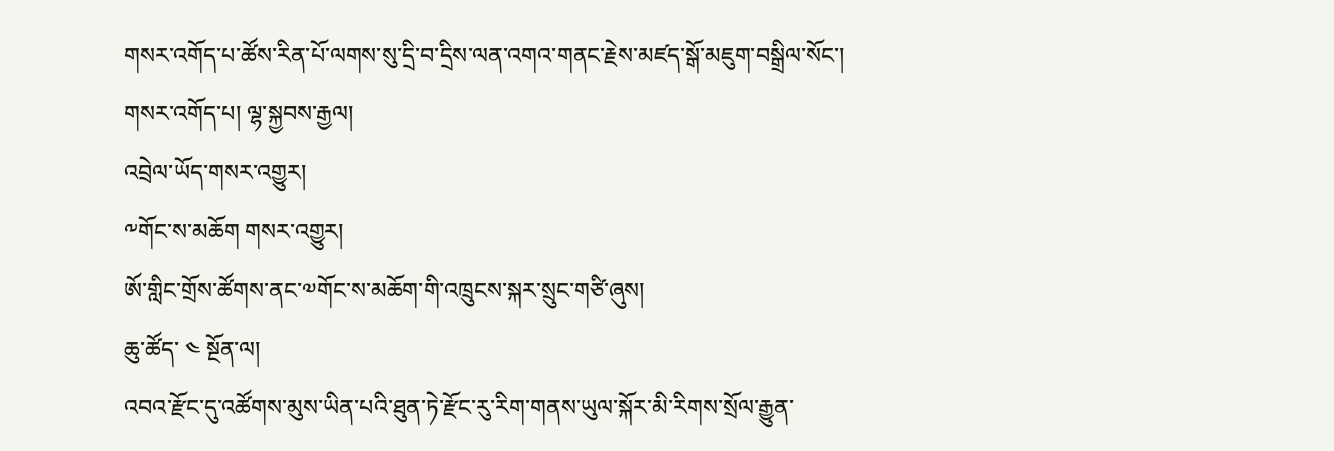གསར་འགོད་པ་ཚོས་རིན་པོ་ལགས་སུ་དྲི་བ་དྲིས་ལན་འགའ་གནང་རྗེས་མཛད་སྒོ་མཇུག་བསྒྲིལ་སོང་།
གསར་འགོད་པ། ལྷ་སྐྱབས་རྒྱལ།
འབྲེལ་ཡོད་གསར་འགྱུར།
༸གོང་ས་མཆོག གསར་འགྱུར།
ཨོ་གླིང་གྲོས་ཚོགས་ནང་༧གོང་ས་མཆོག་གི་འཁྲུངས་སྐར་སྲུང་གཙི་ཞུས།
ཆུ་ཚོད་ ༤ སྔོན་ལ།
འབའ་རྫོང་དུ་འཚོགས་མུས་ཡིན་པའི་ཐུན་ཏེ་རྫོང་རུ་རིག་གནས་ཡུལ་སྐོར་མི་རིགས་སྲོལ་རྒྱུན་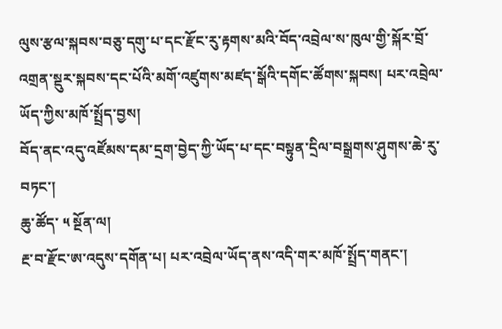ལུས་རྩལ་སྐབས་བཅུ་དགུ་པ་དང་རྫོང་རུ་རྟགས་མའི་བོད་འབྲེལ་ས་ཁུལ་གྱི་སྐོར་བྲོ་འགྲན་སྡུར་སྐབས་དང་པོའི་མགོ་འཛུགས་མཛད་སྒོའི་དགོང་ཚོགས་སྐབས། པར་འབྲེལ་ཡོད་ཀྱིས་མཁོ་སྤྲོད་བྱས།
བོད་ནང་འདུ་འཛོམས་དམ་དྲག་བྱེད་ཀྱི་ཡོད་པ་དང་བསྟུན་དྲིལ་བསྒྲགས་ཤུགས་ཆེ་རུ་བཏང་།
ཆུ་ཚོད་ ༥ སྔོན་ལ།
རྔ་བ་རྫོང་ཨ་འདུས་དགོན་པ། པར་འབྲེལ་ཡོད་ནས་འདི་གར་མཁོ་སྤྲོད་གནང་།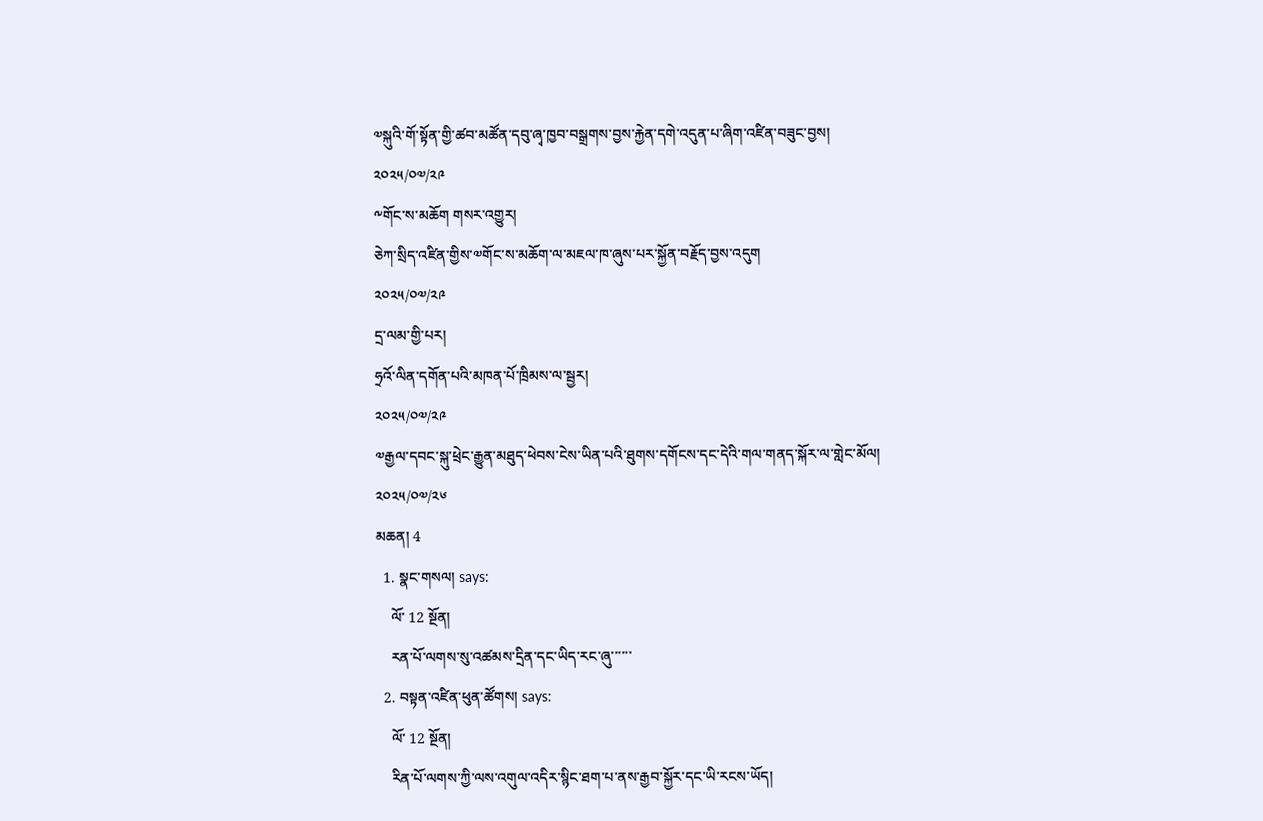༧སྐུའི་གོ་སྟོན་གྱི་ཚབ་མཚོན་དབུ་ཞྭ་ཁྱབ་བསྒྲགས་བྱས་རྐྱེན་དགེ་འདུན་པ་ཞིག་འཛིན་བཟུང་བྱས།
༢༠༢༥/༠༧/༢༩
༸གོང་ས་མཆོག གསར་འགྱུར།
ཅེཀ་སྲིད་འཛིན་གྱིས་༧གོང་ས་མཆོག་ལ་མཇལ་ཁ་ཞུས་པར་སྐྱོན་བརྗོད་བྱས་འདུག
༢༠༢༥/༠༧/༢༩
དྲ་ལམ་གྱི་པར།
ཧྲའོ་ལིན་དགོན་པའི་མཁན་པོ་ཁྲིམས་ལ་སྦྱར།
༢༠༢༥/༠༧/༢༩
༧རྒྱལ་དབང་སྐུ་ཕྲེང་རྒྱུན་མཐུད་ཕེབས་ངེས་ཡིན་པའི་ཐུགས་དགོངས་དང་དེའི་གལ་གནད་སྐོར་ལ་གླེང་མོལ།
༢༠༢༥/༠༧/༢༦
མཆན། 4
  1. སྣང་གསལ། says:
    ལོ་ 12 སྔོན།
    རན་པོ་ལགས་སུ་འཚམས་དྲིན་དང་ཡིད་རང་ཞུ་་་་་་
  2. བསྟན་འཛིན་ཕུན་ཚོགས། says:
    ལོ་ 12 སྔོན།
    རིན་པོ་ལགས་ཀྱི་ལས་འགུལ་འདིར་སྙིང་ཐག་པ་ནས་རྒྱབ་སྐྱོར་དང་ཡི་རངས་ཡོད།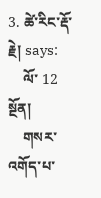3. ཚེ་རིང་རྡོ་རྗེ། says:
    ལོ་ 12 སྔོན།
    གསར་འགོད་པ་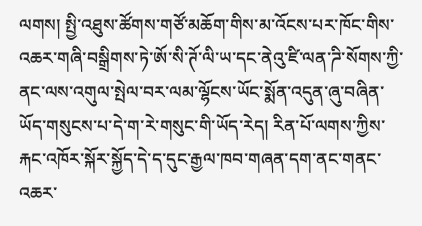ལགས། སྤྱི་འཐུས་ཚོགས་གཙོ་མཆོག་གིས་མ་འོངས་པར་ཁོང་གིས་འཆར་གཞི་བསྒྲིགས་ཏེ་ཨོ་སི་ཊོ་ལི་ཡ་དང་ནེའུ་ཛི་ལན་ཌི་སོགས་ཀྱི་ནང་ལས་འགུལ་སྤེལ་བར་ལམ་ལྷོངས་ཡོང་སྨོན་འདུན་ཞུ་བཞིན་ཡོད་གསུངས་པ་དེ་ག་རེ་གསུང་གི་ཡོད་རེད། རིན་པོ་ལགས་ཀྱིས་རྐང་འཁོར་སྐོར་སྐྱོད་དེ་ད་དུང་རྒྱལ་ཁབ་གཞན་དག་ནང་གནང་འཆར་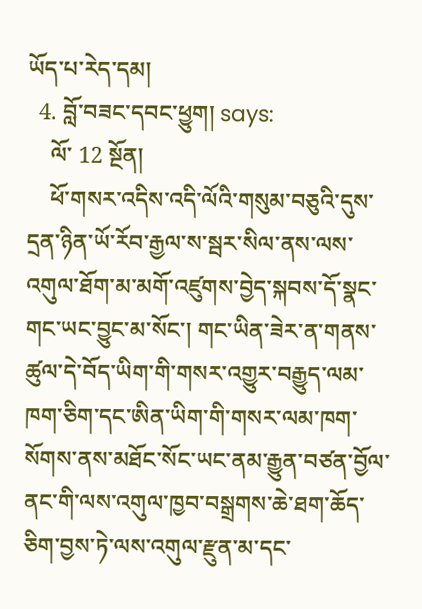ཡོད་པ་རེད་དམ།
  4. བློ་བཟང་དབང་ཕྱུག། says:
    ལོ་ 12 སྔོན།
    ཕོ་གསར་འདིས་འདི་ལོའི་གསུམ་བཅུའི་དུས་དྲན་ཉིན་ཡོ་རོབ་རྒྱལ་ས་སྦར་སིལ་ནས་ལས་འགུལ་ཐོག་མ་མགོ་འཛུགས་བྱེད་སྐབས་དོ་སྣང་གང་ཡང་བྱུང་མ་སོང་། གང་ཡིན་ཟེར་ན་གནས་ཚུལ་དེ་བོད་ཡིག་གི་གསར་འགྱུར་བརྒྱུད་ལམ་ཁག་ཅིག་དང་ཨིན་ཡིག་གི་གསར་ལམ་ཁག་སོགས་ནས་མཐོང་སོང་ཡང་ནམ་རྒྱུན་བཙན་བྱོལ་ནང་གི་ལས་འགུལ་ཁྱབ་བསྒྲགས་ཆེ་ཐག་ཆོད་ཅིག་བྱས་ཏེ་ལས་འགུལ་རྫུན་མ་དང་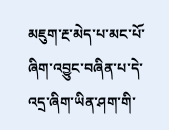མཇུག་རྔ་མེད་པ་མང་པོ་ཞིག་འབྱུང་བཞིན་པ་དེ་འདྲ་ཞིག་ཡིན་ཤག་གི་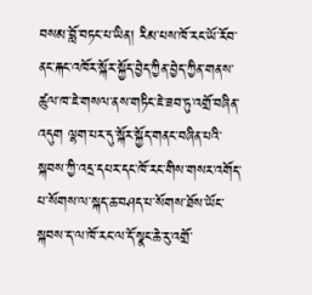བསམ་བློ་བཏང་པ་ཡིན། རིམ་པས་ཁོ་རང་ཡོ་རོབ་ནང་རྐང་འཁོར་སྐོར་སྐྱོད་བྱེད་ཀྱིན་བྱེད་ཀྱིན་གནས་ཚུལ་ཁ་ཇེ་གསལ་ནས་གཏིང་ཇེ་ཟབ་ཏུ་འགྲོ་བཞིན་འདུག ལྷག་པར་དུ་སྐོར་སྐྱོད་གནང་བཞིན་པའི་སྐབས་ཀྱི་འདྲ་དཔར་དང་ཁོ་རང་གིས་གསར་འགོད་པ་སོགས་ལ་སྐད་ཆ་བཤད་པ་སོགས་ཐོས་ཡོང་སྐབས་ད་ལ་ཁོ་རང་ལ་དོ་སྣང་ཆེ་རུ་འགྲོ་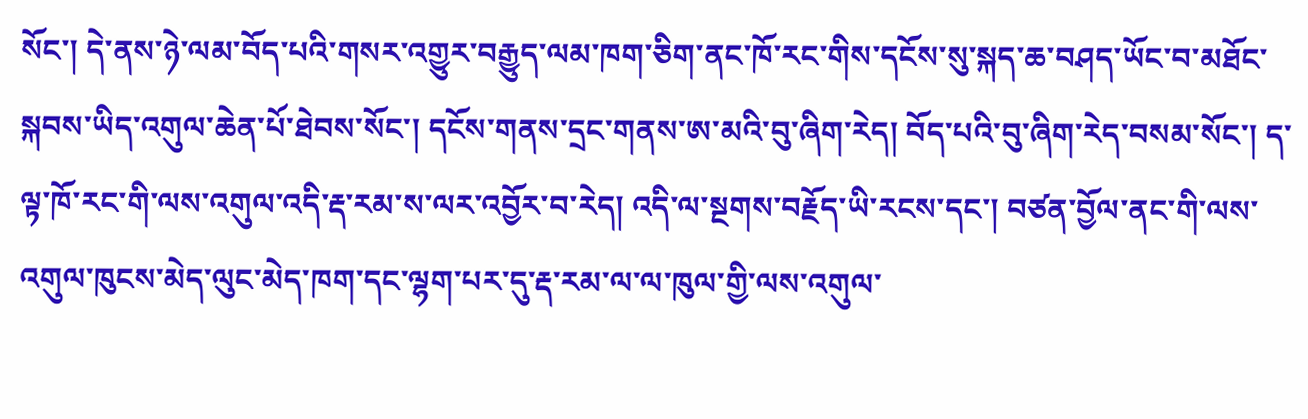སོང་། དེ་ནས་ཉེ་ལམ་བོད་པའི་གསར་འགྱུར་བརྒྱུད་ལམ་ཁག་ཅིག་ནང་ཁོ་རང་གིས་དངོས་སུ་སྐད་ཆ་བཤད་ཡོང་བ་མཐོང་སྐབས་ཡིད་འགུལ་ཆེན་པོ་ཐེབས་སོང་། དངོས་གནས་དྲང་གནས་ཨ་མའི་བུ་ཞིག་རེད། བོད་པའི་བུ་ཞིག་རེད་བསམ་སོང་། ད་ལྟ་ཁོ་རང་གི་ལས་འགུལ་འདི་རྡ་རམ་ས་ལར་འབྱོར་བ་རེད། འདི་ལ་སྔགས་བརྗོད་ཡི་རངས་དང་། བཙན་བྱོལ་ནང་གི་ལས་འགུལ་ཁུངས་མེད་ལུང་མེད་ཁག་དང་ལྷག་པར་དུ་རྡ་རམ་ལ་ལ་ཁུལ་གྱི་ལས་འགུལ་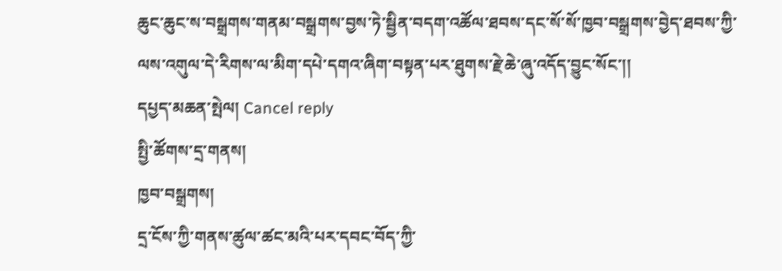ཆུང་ཆུང་ས་བསྒྲགས་གནམ་བསྒྲགས་བྱས་ཏེ་སྦྱིན་བདག་འཚོལ་ཐབས་དང་སོ་སོ་ཁྱབ་བསྒྲགས་བྱེད་ཐབས་ཀྱི་ལས་འགུལ་དེ་རིགས་ལ་མིག་དཔེ་དགའ་ཞིག་བསྟན་པར་ཐུགས་རྗེ་ཆེ་ཞུ་འདོད་བྱུང་སོང་།།
དཔྱད་མཆན་སྤེལ། Cancel reply
སྤྱི་ཚོགས་དྲ་གནས།
ཁྱབ་བསྒྲགས།
དྲ་ངོས་ཀྱི་གནས་ཚུལ་ཚང་མའི་པར་དབང་བོད་ཀྱི་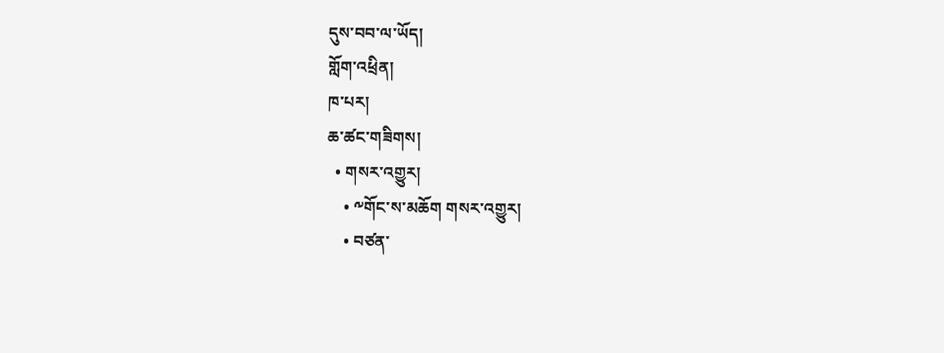དུས་བབ་ལ་ཡོད།
གློག་འཕྲིན།
ཁ་པར།
ཆ་ཚང་གཟིགས།
  • གསར་འགྱུར།
    • ༸གོང་ས་མཆོག གསར་འགྱུར།
    • བཙན་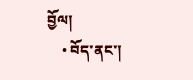བྱོལ།
    • བོད་ནང་།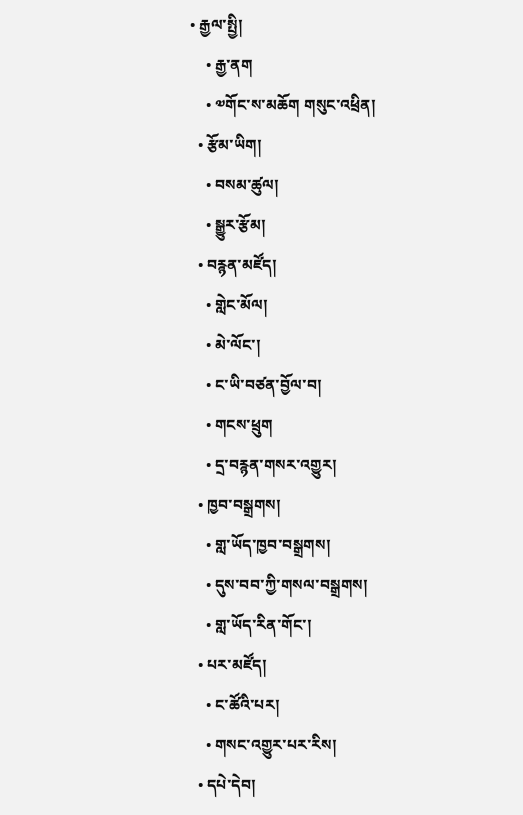• རྒྱལ་སྤྱི།
    • རྒྱ་ནག
    • ༧གོང་ས་མཆོག གསུང་འཕྲིན།
  • རྩོམ་ཡིག།
    • བསམ་ཚུལ།
    • སྒྱུར་རྩོམ།
  • བརྙན་མཛོད།
    • གླེང་མོལ།
    • མེ་ལོང་།
    • ང་ཡི་བཙན་བྱོལ་བ།
    • གངས་ཕྲུག
    • དྲ་བརྙན་གསར་འགྱུར།
  • ཁྱབ་བསྒྲགས།
    • གླ་ཡོད་ཁྱབ་བསྒྲགས།
    • དུས་བབ་ཀྱི་གསལ་བསྒྲགས།
    • གླ་ཡོད་རིན་གོང་།
  • པར་མཛོད།
    • ང་ཚོའི་པར།
    • གསང་འགྱུར་པར་རིས།
  • དཔེ་དེབ།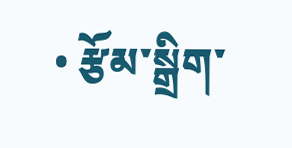• རྩོམ་སྒྲིག་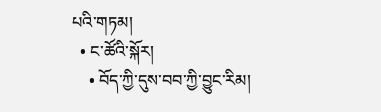པའི་གཏམ།
  • ང་ཚོའི་སྐོར།
    • བོད་ཀྱི་དུས་བབ་ཀྱི་བྱུང་རིམ།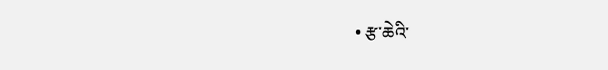• རྩ་ཆེའི་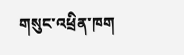གསུང་འཕྲིན་ཁག